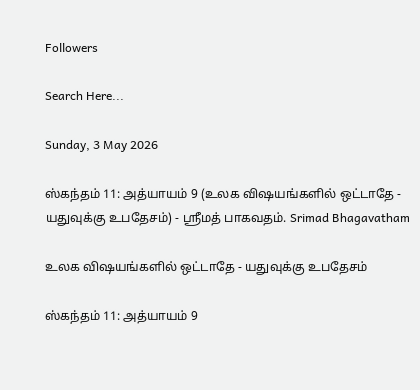Followers

Search Here...

Sunday, 3 May 2026

ஸ்கந்தம் 11: அத்யாயம் 9 (உலக விஷயங்களில் ஒட்டாதே - யதுவுக்கு உபதேசம்) - ஸ்ரீமத் பாகவதம். Srimad Bhagavatham

உலக விஷயங்களில் ஒட்டாதே - யதுவுக்கு உபதேசம்

ஸ்கந்தம் 11: அத்யாயம் 9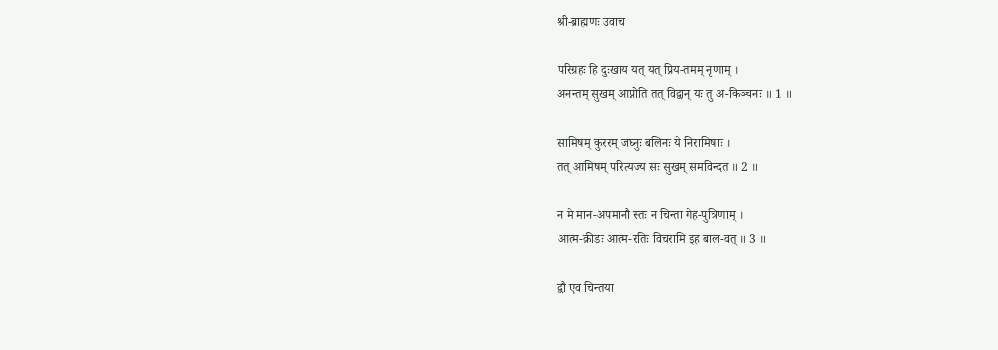श्री-ब्राह्मणः उवाच

परिग्रहः हि दुःखाय यत् यत् प्रिय-तमम् नृणाम् ।
अनन्तम् सुखम् आप्नोति तत् विद्वान् यः तु अ-किञ्चनः ॥ 1 ॥

सामिषम् कुररम् जघ्नुः बलिनः ये निरामिषाः ।
तत् आमिषम् परित्यज्य सः सुखम् समविन्दत ॥ 2 ॥

न मे मान-अपमानौ स्तः न चिन्ता गेह-पुत्रिणाम् ।
आत्म-क्रीडः आत्म-रतिः विचरामि इह बाल-वत् ॥ 3 ॥

द्वौ एव चिन्तया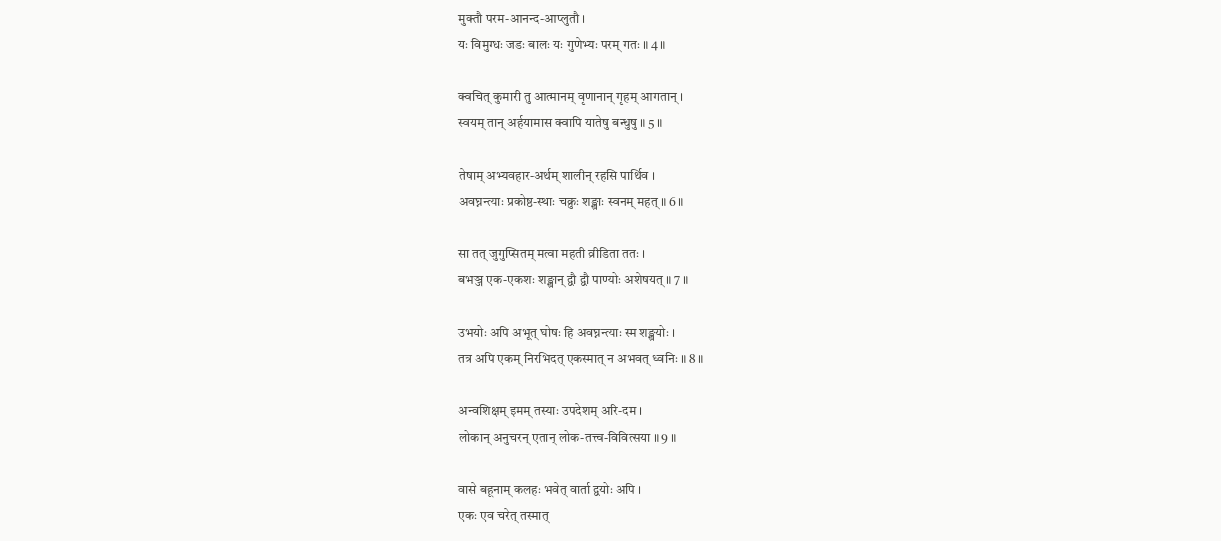मुक्तौ परम-आनन्द-आप्लुतौ ।
यः विमुग्धः जडः बालः यः गुणेभ्यः परम् गतः ॥ 4 ॥

क्वचित् कुमारी तु आत्मानम् वृणानान् गृहम् आगतान् ।
स्वयम् तान् अर्हयामास क्वापि यातेषु बन्धुषु ॥ 5 ॥

तेषाम् अभ्यवहार-अर्थम् शालीन् रहसि पार्थिव ।
अवघ्नन्त्याः प्रकोष्ठ-स्थाः चक्रुः शङ्खाः स्वनम् महत् ॥ 6 ॥

सा तत् जुगुप्सितम् मत्वा महती व्रीडिता ततः ।
बभञ्ज एक-एकशः शङ्खान् द्वौ द्वौ पाण्योः अशेषयत् ॥ 7 ॥

उभयोः अपि अभूत् घोषः हि अवघ्नन्त्याः स्म शङ्खयोः ।
तत्र अपि एकम् निरभिदत् एकस्मात् न अभवत् ध्वनिः ॥ 8 ॥

अन्वशिक्षम् इमम् तस्याः उपदेशम् अरि-दम ।
लोकान् अनुचरन् एतान् लोक-तत्त्व-विवित्सया ॥ 9 ॥

वासे बहूनाम् कलहः भवेत् वार्ता द्वयोः अपि ।
एकः एव चरेत् तस्मात्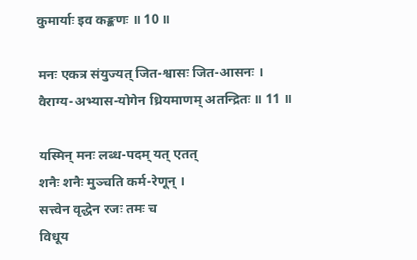कुमार्याः इव कङ्कणः ॥ 10 ॥

मनः एकत्र संयुज्यत् जित-श्वासः जित-आसनः ।
वैराग्य-अभ्यास-योगेन ध्रियमाणम् अतन्द्रितः ॥ 11 ॥

यस्मिन् मनः लब्ध-पदम् यत् एतत्
शनैः शनैः मुञ्चति कर्म-रेणून् ।
सत्त्वेन वृद्धेन रजः तमः च
विधूय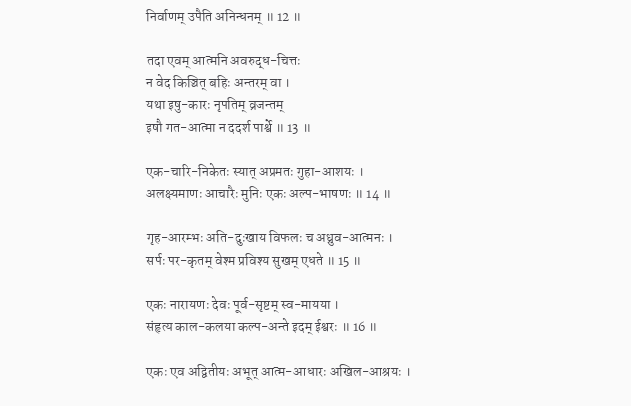निर्वाणम् उपैति अनिन्धनम् ॥ 12 ॥

तदा एवम् आत्मनि अवरुद्ध-चित्तः
न वेद किञ्चित् बहिः अन्तरम् वा ।
यथा इषु-कारः नृपतिम् व्रजन्तम्
इषौ गत-आत्मा न ददर्श पार्श्वे ॥ 13 ॥

एक-चारि-निकेतः स्यात् अप्रमतः गुहा-आशयः ।
अलक्ष्यमाणः आचारैः मुनिः एकः अल्प-भाषणः ॥ 14 ॥

गृह-आरम्भः अति-दुःखाय विफलः च अध्रुव-आत्मनः ।
सर्पः पर-कृतम् वेश्म प्रविश्य सुखम् एधते ॥ 15 ॥

एकः नारायणः देवः पूर्व-सृष्टम् स्व-मायया ।
संहृत्य काल-कलया कल्प-अन्ते इदम् ईश्वरः ॥ 16 ॥

एकः एव अद्वितीयः अभूत् आत्म-आधारः अखिल-आश्रयः ।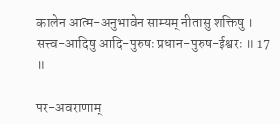कालेन आत्म-अनुभावेन साम्यम् नीतासु शक्तिषु ।
सत्त्व-आदिषु आदि-पुरुषः प्रधान-पुरुष-ईश्वरः ॥ 17 ॥

पर-अवराणाम्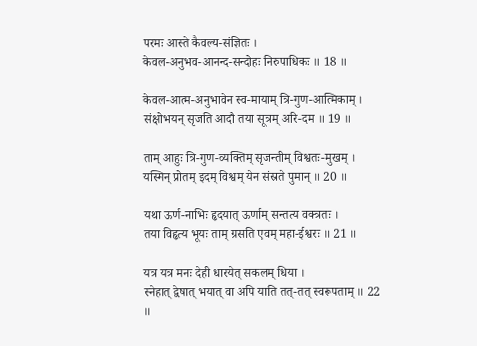परमः आस्ते कैवल्य-संज्ञितः ।
केवल-अनुभव-आनन्द-सन्दोहः निरुपाधिकः ॥ 18 ॥

केवल-आत्म-अनुभावेन स्व-मायाम् त्रि-गुण-आत्मिकाम् ।
संक्षोभयन् सृजति आदौ तया सूत्रम् अरि-दम ॥ 19 ॥

ताम् आहुः त्रि-गुण-व्यक्तिम् सृजन्तीम् विश्वतः-मुखम् ।
यस्मिन् प्रोतम् इदम् विश्वम् येन संस्रते पुमान् ॥ 20 ॥

यथा ऊर्ण-नाभिः हृदयात् ऊर्णाम् सन्तत्य वक्त्रतः ।
तया विहृत्य भूयः ताम् ग्रसति एवम् महा-ईश्वरः ॥ 21 ॥

यत्र यत्र मनः देही धारयेत् सकलम् धिया ।
स्नेहात् द्वेषात् भयात् वा अपि याति तत्-तत् स्वरूपताम् ॥ 22 ॥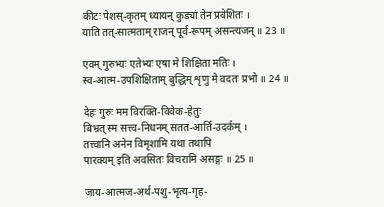कीटः पेशस्-कृतम् ध्यायन् कुड्यां तेन प्रवेशितः ।
याति तत्-सात्मताम् राजन् पूर्व-रूपम् असन्त्यजन् ॥ 23 ॥

एवम् गुरुभ्यः एतेभ्यः एषा मे शिक्षिता मतिः ।
स्व-आत्म-उपशिक्षिताम् बुद्धिम् शृणु मे वदतः प्रभो ॥ 24 ॥

देहः गुरुः मम विरक्ति-विवेक-हेतुः
बिभ्रत् स्म सत्त्व-निधनम् सतत-आर्ति-उदर्कम् ।
तत्त्वानि अनेन विमृशामि यथा तथापि
पारक्यम् इति अवसितः विचरामि असङ्गः ॥ 25 ॥

जाय-आत्मज-अर्थ-पशु-भृत्य-गृह-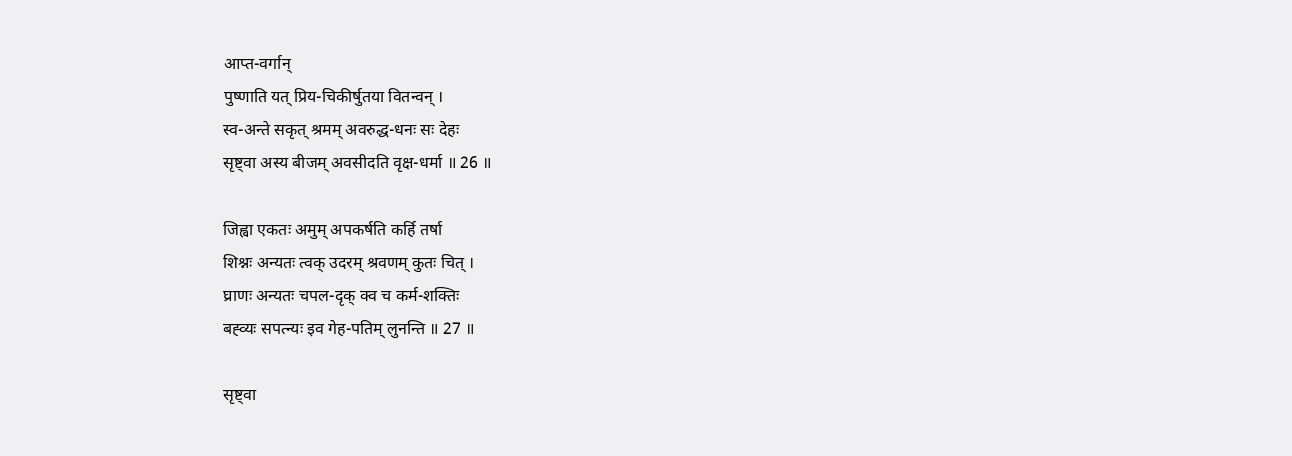आप्त-वर्गान्
पुष्णाति यत् प्रिय-चिकीर्षुतया वितन्वन् ।
स्व-अन्ते सकृत् श्रमम् अवरुद्ध-धनः सः देहः
सृष्ट्वा अस्य बीजम् अवसीदति वृक्ष-धर्मा ॥ 26 ॥

जिह्वा एकतः अमुम् अपकर्षति कर्हि तर्षा
शिश्नः अन्यतः त्वक् उदरम् श्रवणम् कुतः चित् ।
घ्राणः अन्यतः चपल-दृक् क्व च कर्म-शक्तिः
बह्व्यः सपत्न्यः इव गेह-पतिम् लुनन्ति ॥ 27 ॥

सृष्ट्वा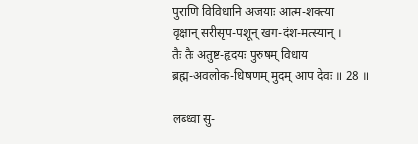पुराणि विविधानि अजयाः आत्म-शक्त्या
वृक्षान् सरीसृप-पशून् खग-दंश-मत्स्यान् ।
तैः तैः अतुष्ट-हृदयः पुरुषम् विधाय
ब्रह्म-अवलोक-धिषणम् मुदम् आप देवः ॥ 28 ॥

लब्ध्वा सु-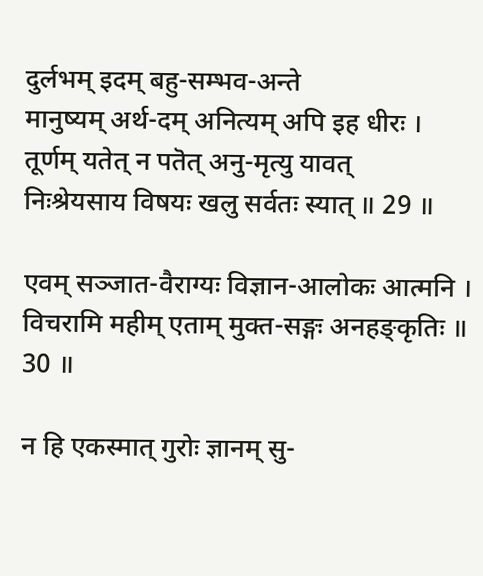दुर्लभम् इदम् बहु-सम्भव-अन्ते
मानुष्यम् अर्थ-दम् अनित्यम् अपि इह धीरः ।
तूर्णम् यतेत् न पतॆत् अनु-मृत्यु यावत्
निःश्रेयसाय विषयः खलु सर्वतः स्यात् ॥ 29 ॥

एवम् सञ्जात-वैराग्यः विज्ञान-आलोकः आत्मनि ।
विचरामि महीम् एताम् मुक्त-सङ्गः अनहङ्कृतिः ॥ 30 ॥

न हि एकस्मात् गुरोः ज्ञानम् सु-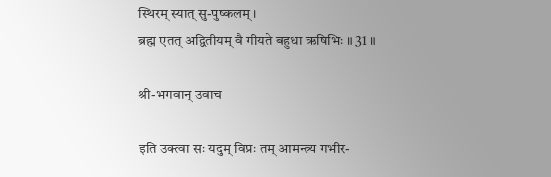स्थिरम् स्यात् सु-पुष्कलम् ।
ब्रह्म एतत् अद्वितीयम् वै गीयते बहुधा ऋषिभिः ॥ 31 ॥

श्री-भगवान् उवाच

इति उक्त्वा सः यदुम् विप्रः तम् आमन्त्र्य गभीर-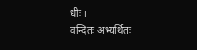धीः ।
वन्दितः अभ्यर्थितः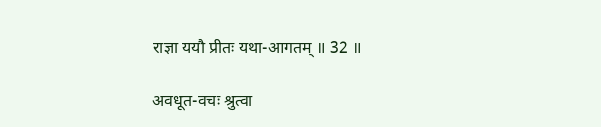राज्ञा ययौ प्रीतः यथा-आगतम् ॥ 32 ॥

अवधूत-वचः श्रुत्वा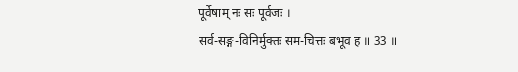पूर्वेषाम् नः सः पूर्वजः ।
सर्व-सङ्ग-विनिर्मुक्तः सम-चित्तः बभूव ह ॥ 33 ॥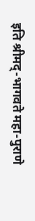इति श्रीमद्-भागवते महा-पुराणे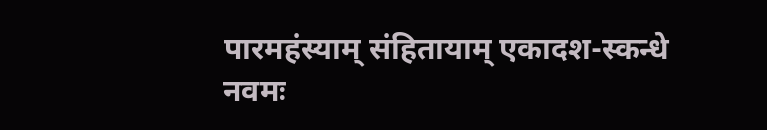पारमहंस्याम् संहितायाम् एकादश-स्कन्धे नवमः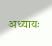अध्यायः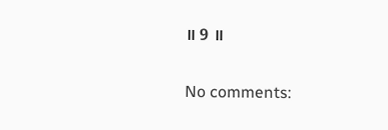॥ 9 ॥

No comments: